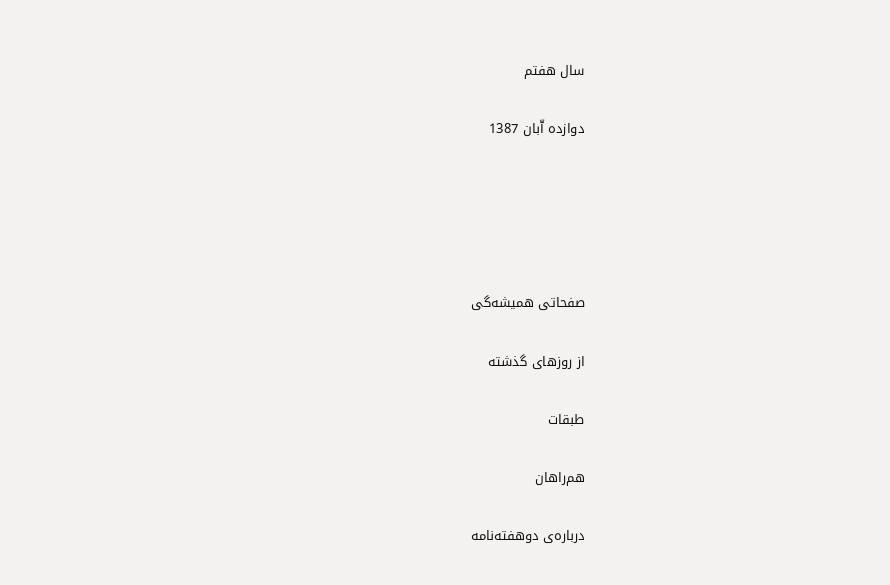سال هفتم

دوازده آّبان 1387





صفحاتی هميشه‌گی

از روزهای گذشته

طبقات

هم‌راهان

درباره‌ی دوهفته‌نامه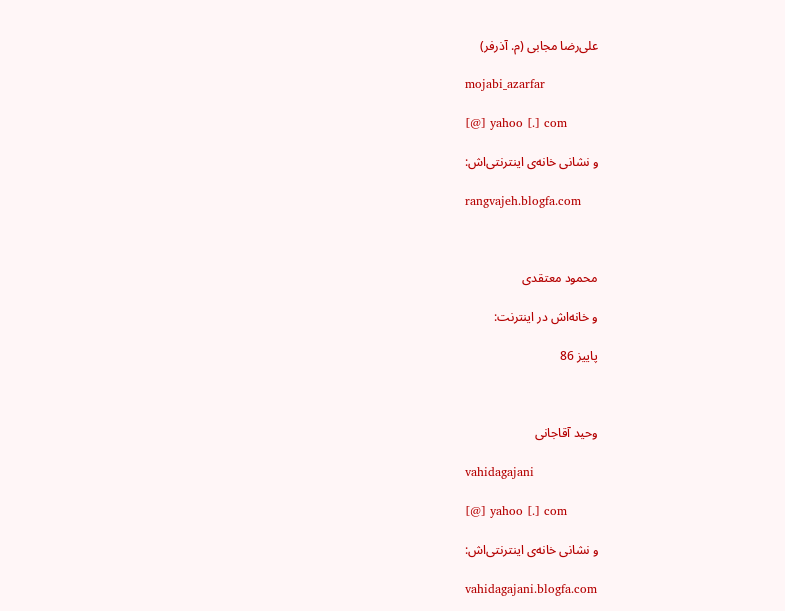علی‌رضا مجابی (م. آذرفر)

mojabi_azarfar

[@] yahoo [.] com

و نشانی خانه‌ی اينترنتی‌اش:

rangvajeh.blogfa.com



محمود معتقدی

و خانه‌اش در اينترنت:

پاييز 86



وحيد آقاجانی

vahidagajani

[@] yahoo [.] com

و نشانی خانه‌ی اينترنتی‌اش:

vahidagajani.blogfa.com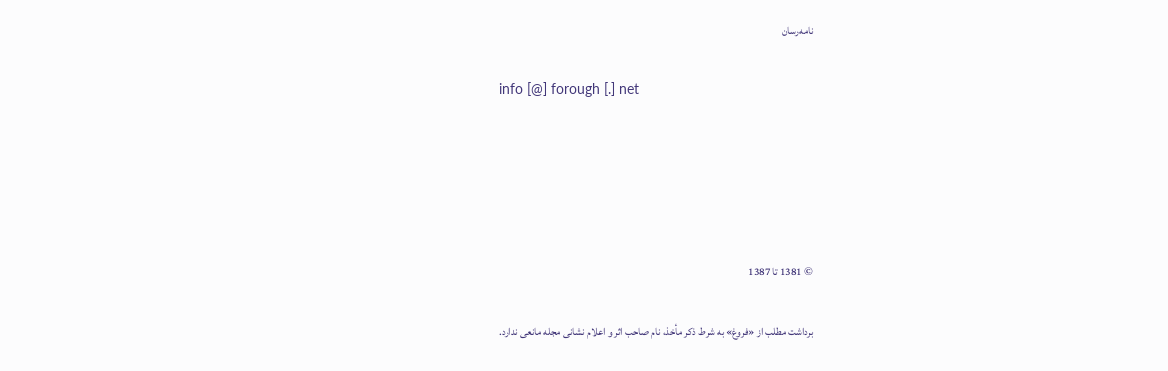نامه‌رسان

info [@] forough [.] net





© 1381 تا 1387

برداشت مطلب از «فروغ» به شرط ذكر مأخذ، نام صاحب اثر و اعلام نشانی مجله مانعی ندارد.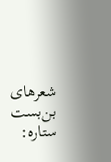شعرهای بن‌بست ستاره: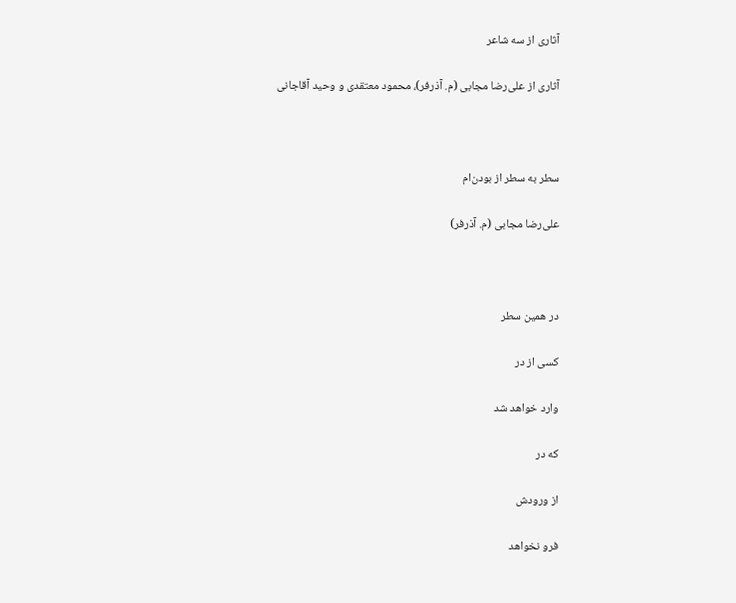آثاری از سه شاعر

آثاری از علی‌رضا مجابی (م. آذرفر)، محمود معتقدی و وحيد آقاجانی



سطر به سطر از بودن‌ام

علی‌رضا مجابی (م. آذرفر)



در همين سطر

کسی از در

وارد خواهد شد

که در

از ورودش

فرو نخواهد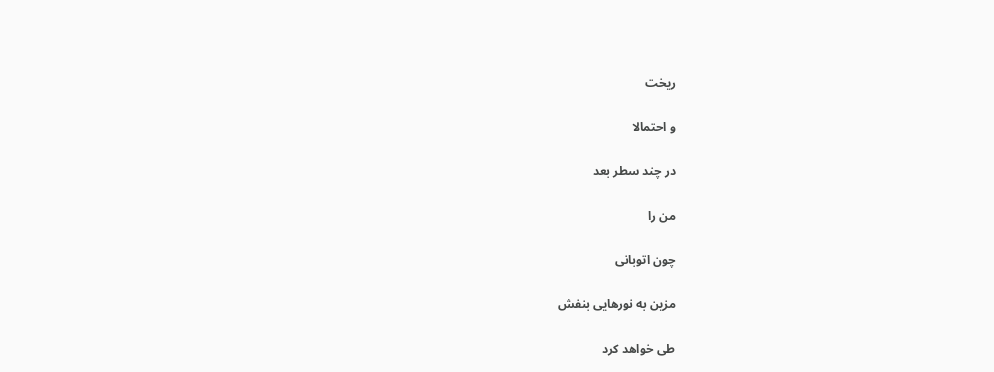ريخت

و احتمالا

در چند سطر بعد

من را

چون اتوبانی

مزين به نورهايی بنفش

طی خواهد کرد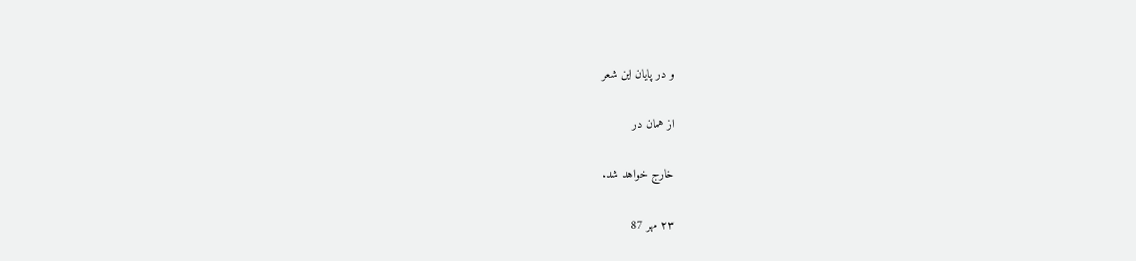و در پايان اين شعر

از همان در

خارج خواهد شد.

۲۳ مهر 87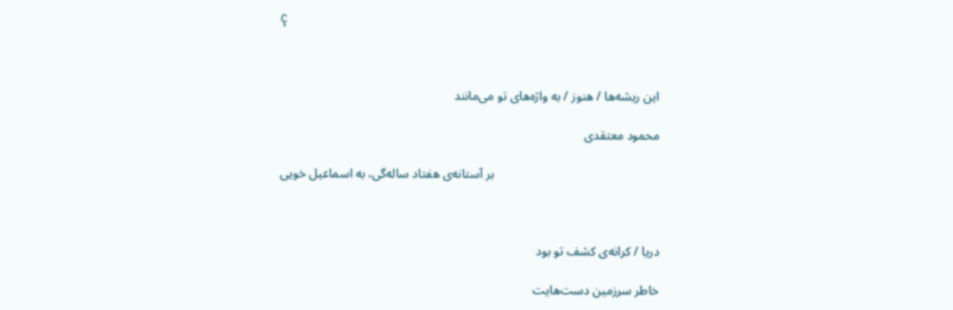Ç



اين ريشه‌ها / هنوز / به واژه‌های تو می‌مانند

محمود معتقدی

                                                     بر آستانه‌ی هفتاد ساله‌گی، به اسماعيل خويی



دريا / كرانه‌ی كشف تو بود

خاطر سرزمين دست‌هايت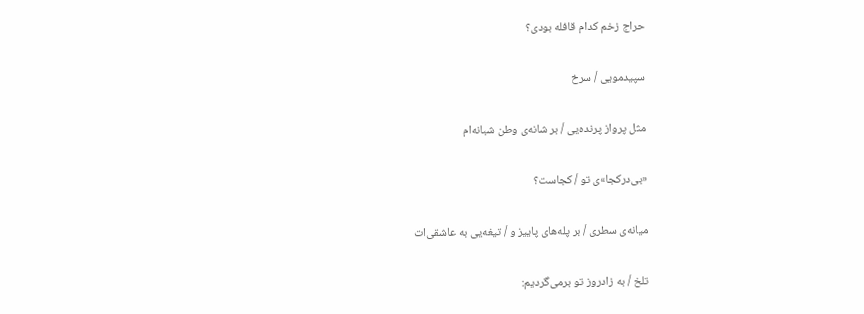حراج زخم كدام قافله بودی؟

سپيدمويی / سرخ

مثل پرواز پرنده‌يی / بر شانه‌ی وطن شبانه‌ام

«بی‌دركجا»ی تو / كجاست؟

ميانه‌ی سطری / بر پله‌های پاييز و / تيغه‌يی به عاشقی‌ات

تلخ / به زادروز تو برمی‌گرديم: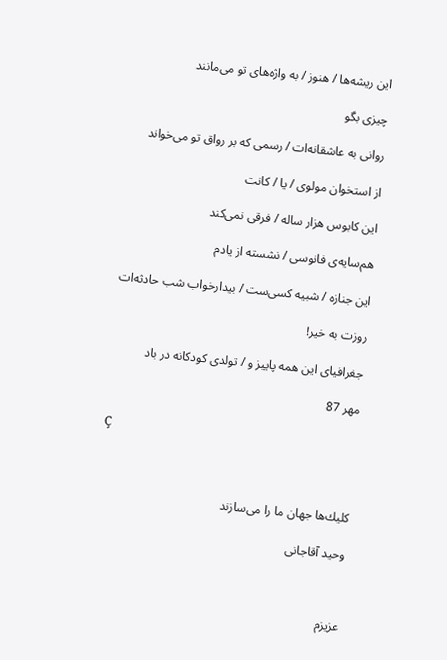اين ريشه‌ها / هنوز / به واژه‌های تو می‌مانند

چيزی بگو

روانی به عاشقانه‌ات / رسمی كه بر رواق تو می‌خواند

از استخوان مولوی / يا / كانت

اين كابوس هزار ساله / فرقی نمی‌كند

هم‌سايه‌ی فانوسی / نشسته از يادم

اين جنازه / شبيه كسی‌ست / بيدارخواب شب حادثه‌ات

روزت به خير!

جغرافيای اين همه پاييز و / تولدی كودكانه در باد

مهر 87

Ç



كليك‌ها جهان ما را می‌سازند

وحيد آقاجانی



عزيزم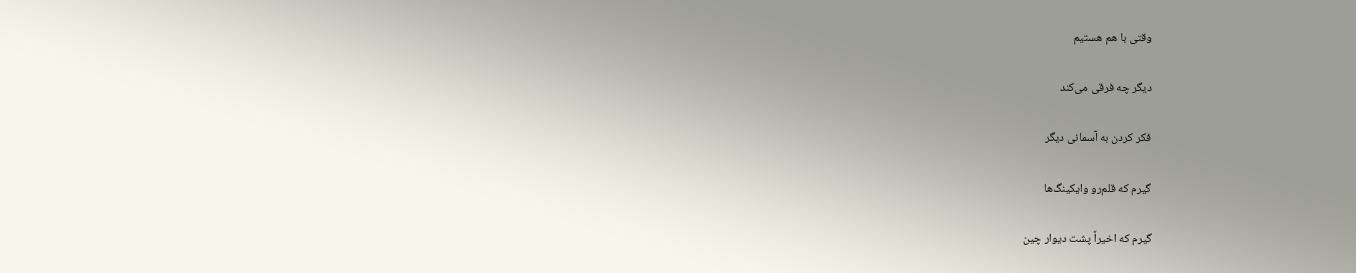وقتی با هم هستيم

ديگر چه فرقی می‌كند

فكر كردن به آسمانی ديگر

گيرم كه قلم‌رو وايكينگ‌ها

گيرم كه اخيراً پشت ديوار چين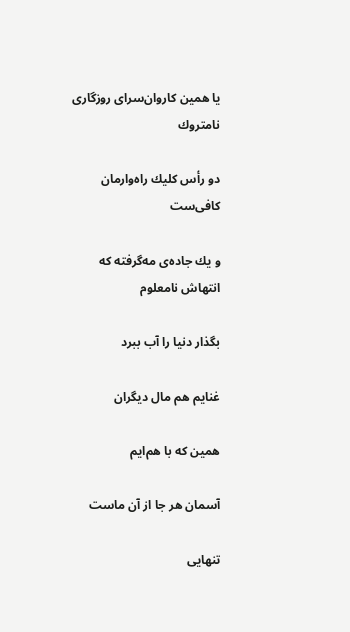يا همين كاروان‌سرای روزگاری نامتروك

دو رأس كليك راه‌وارمان كافی‌ست

و يك جاده‌ی مه‌گرفته كه انتهاش نامعلوم

بگذار دنيا را آب ببرد

غنايم هم مال ديگران

همين كه با هم‌ايم

آسمان هر جا از آن ماست

تنهايی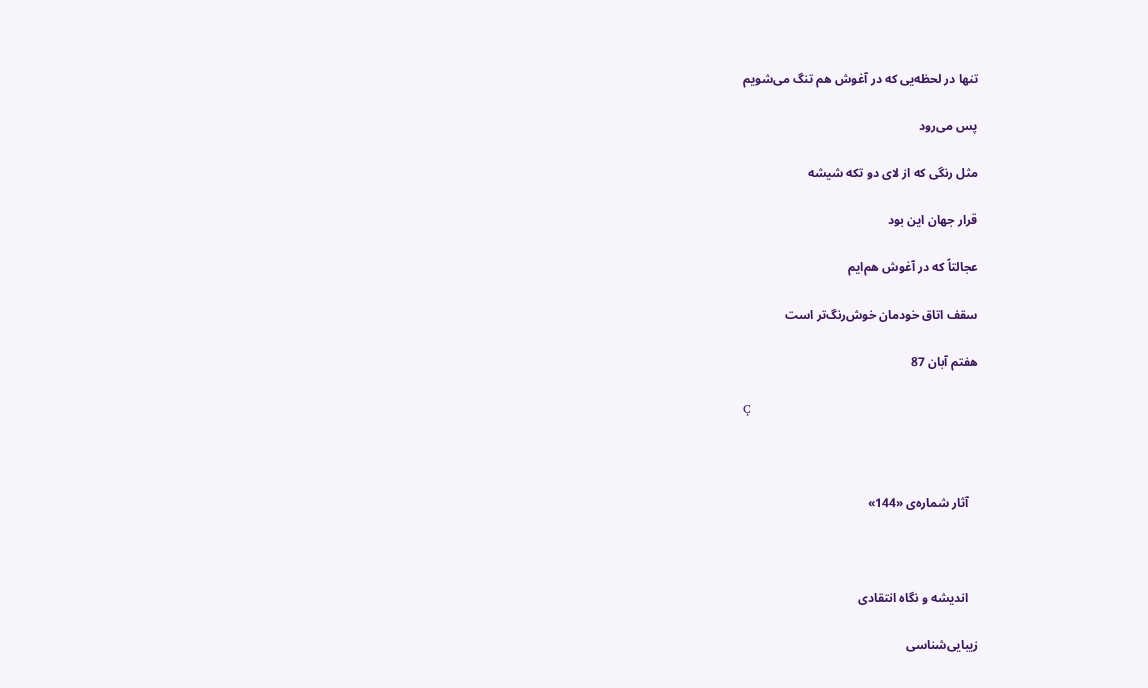تنها در لحظه‌يی كه در آغوش هم تنگ می‌شويم

پس می‌رود

مثل رنگی كه از لای دو تكه شيشه

قرار جهان اين بود

عجالتاً كه در آغوش هم‌ايم

سقف اتاق خودمان خوش‌رنگ‌تر است

هفتم آبان 87

Ç



   آثار شماره‌ی «144»



   انديشه و نگاه انتقادی

زيبايی‌شناسی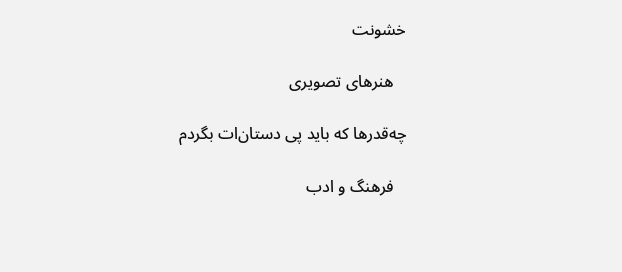خشونت

   هنرهای تصويری

چه‌قدرها كه بايد پی دستان‌ات بگردم

   فرهنگ و ادب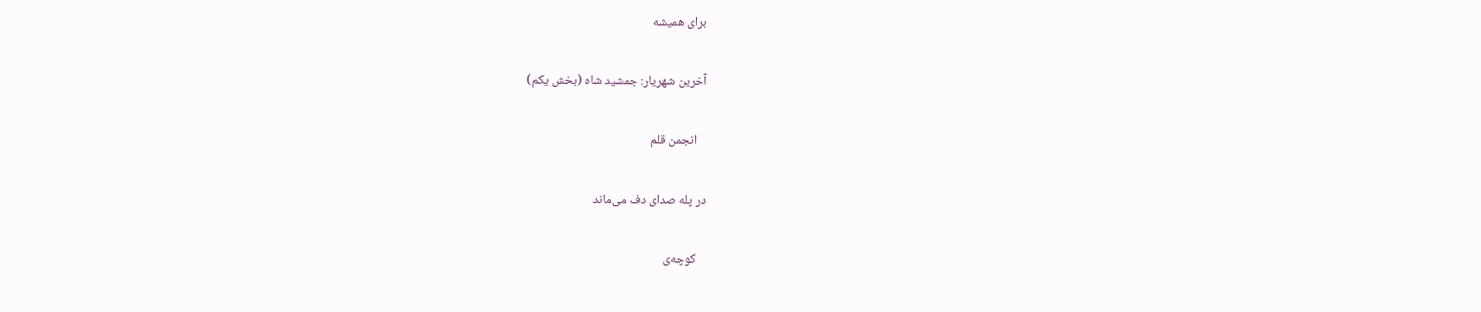برای هميشه

آخرين شهريار: جمشيد شاه (بخش يكم)

   انجمن قلم

در پله صدای دف می‌ماند

   كوچه‌ی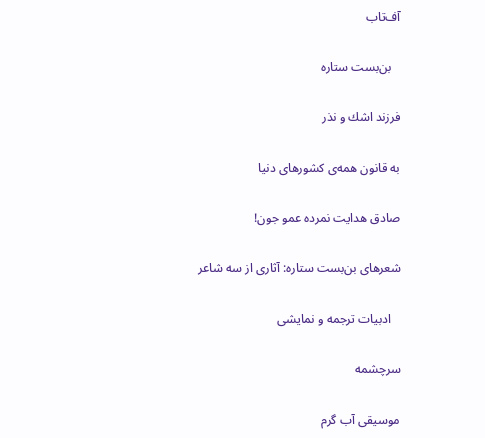آف‌تاب

   بن‌بست ستاره

فرزند اشك و نذر

به قانون همه‌ی كشورهای دنيا

صادق هدايت نمرده عمو جون!

شعرهای بن‌بست ستاره: آثاری از سه شاعر

   ادبيات ترجمه و نمايشی

سرچشمه

موسيقی آب گرم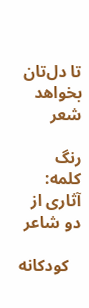تا دل‌تان بخواهد شعر

رنگ كلمه: آثاری از دو شاعر

   كودكانه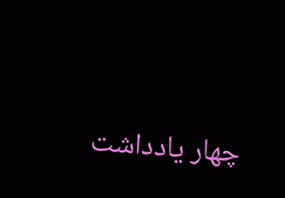چهار يادداشت